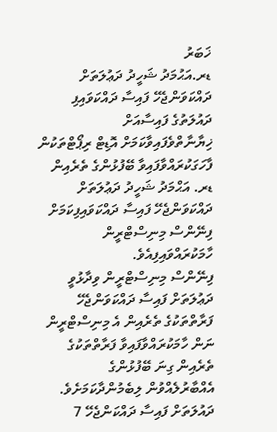ޚަބަރު
ޑރ.އަޙުމަދު ޝަހީދު ދަޢުލަތަށް ދައްކަވަންޖެހޭ ފައިސާ ދައްކަވައިފި
ދައުލަތުގެ ފައިސާއަށް ޚިޔާނާތްވެފައިވާކަމަށް އޮޑިޓް ރިޕޯޓްތަކުން ފާހަގަކުރައްވާފައިވާ ބޭފުޅުންގެ ތެރެއިން ޑރ. އަޙްމަދު ޝަހީދު ދަޢުލަތަށް ދައްކަވަންޖެހޭ ފައިސާ ދައްކަވައިފިކަމަށް ފިނޭންސް މިނިސްޓްރީން ހާމަކުރައްވައިފިއެވެ.
ފިނޭންސް މިނިސްޓްރީން ވިދާޅުވީ ދަޢުލަތަށް ފައިސާ ދައްކަވަންޖެހޭ ފަރާތްތަކުގެ ތެރެއިން އެ މިނިސްޓްރީން ނަން ހާމަކުރައްވާފައިވާ ފަރާތްތަކުގެ ތެރެއިން ގިނަ ބޭފުޅުންގެ އެއްބާރުލެއްވުން ލިބެމުންދާކަމަށެވެ.
ދައުލަތަށް ފައިސާ ދައްކަންޖެހޭ 7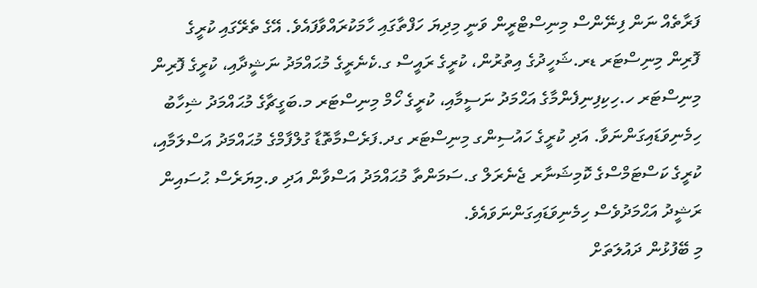ފަރާތެއް ނަން ފިނޭންސް މިނިސްޓްރީން ވަނީ މިދިޔަ ހަފްތާގައި ހާމަކުރައްވާފައެވެ. އޭގެ ތެރޭގައި ކުރީގެ ފޮރިން މިނިސްޓަރ ޑރ.ޝަހީދުގެ އިތުރުން، ކުރީގެ ރައީސް ގ.ކެނެރީގެ މުޙައްމަދު ނަޝީދާއި، ކުރީގެ ފޮރިން މިނިސްޓަރ ހ.ހިކިފިނިފެންމާގެ އަޙްމަދު ނަސީމާއި، ކުރީގެ ހޯމް މިނިސްޓަރ މ.ބަގީޗާގެ މުޙައްމަދު ޝިހާބު ހިމެނިވަޑައިގަންނަވާ. އަދި ކުރީގެ ހައުސިންގ މިނިސްޓަރ ގދ.ފަރެސްމާތޮޑާ ގުލްފާމްގެ މުޙައްމަދު އަސްލަމާއި، ކުރީގެ ކަސްޓަމްސްގެ ކޮމިޝަނާރ ޖެނެރަލް ގ.ސަމަންތާ މުޙައްމަދު އަސްވާން އަދި ވ.މިޔަރެސް ޙުސައިން ރަޝީދު އަޙްމަދުވެސް ހިމެނިވަޑައިގަންނަވައެވެ.
މި ބޭފުޅުން ދައުލަތަށް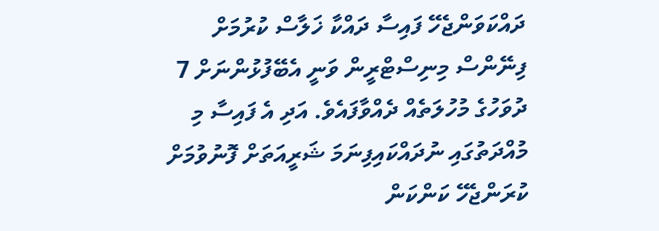ދައްކަވަންޖެހޭ ފައިސާ ދައްކާ ޚަލާސް ކުރުމަށް ފިނޭންސް މިނިސްޓްރީން ވަނީ އެބޭފުޅުންނަށް 7 ދުވަހުގެ މުހުލަތެއް ދެއްވާފައެވެ. އަދި އެ ފައިސާ މި މުއްދަތުގައި ނުދައްކައިފިނަމަ ޝަރީއަތަށް ފޮނުވުމަށް ކުރަންޖެހޭ ކަންކަން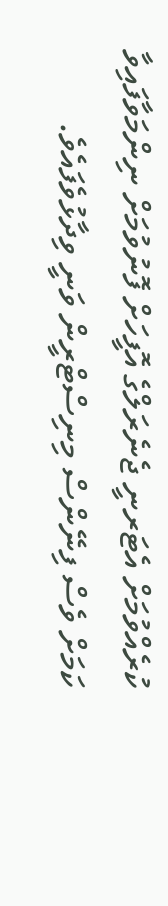ކުރެއްވުމަށް އެޓަރނީ ޖެނެރަލްގެ އޮފީހަށް ފޮނުވުމަށް ނިންމަވާފައިވާ ކަމަށް ވެސް ފިނޭންސް މިނިސްޓްރީން ވަނީ ވިދާޅުވެފައެވެ.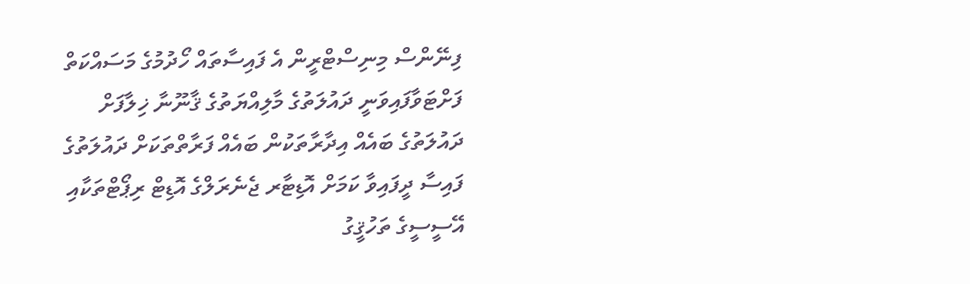ފިނޭންސް މިނިސްޓްރީން އެ ފައިސާތައް ހޯދުމުގެ މަސައްކަތް ފަށްޓަވާފައިވަނީ ދައުލަތުގެ މާލިއްޔަތުގެ ޤާނޫނާ ޚިލާފަށް ދައުލަތުގެ ބައެއް އިދާރާތަކުން ބައެއް ފަރާތްތަކަށް ދައުލަތުގެ ފައިސާ ދީފައިވާ ކަމަށް އޮޑިޓާރ ޖެނެރަލްގެ އޮޑިޓް ރިޕޯޓްތަކާއި އޭސީސީގެ ތަހުޤީގު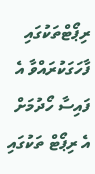ރިޕޯޓްތަކުގައި ފާހަގަކުރައްވާ އެ ފައިސާ ހޯދުމަށް އެ ރިޕޯޓް ތަކުގައި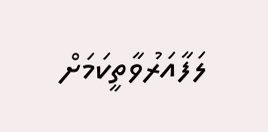ލަފާއަރުވާތީކަމަށް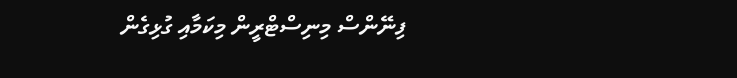ފިނޭންސް މިނިސްޓްރީން މިކަމާއި ގުޅިގެން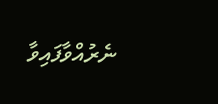ނެރުއްވާފައިވާ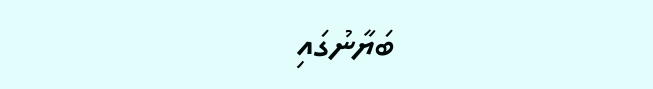ބަޔާނުގައި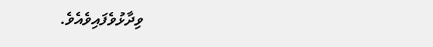ވިދާޅުވެފައިވެއެވެ.